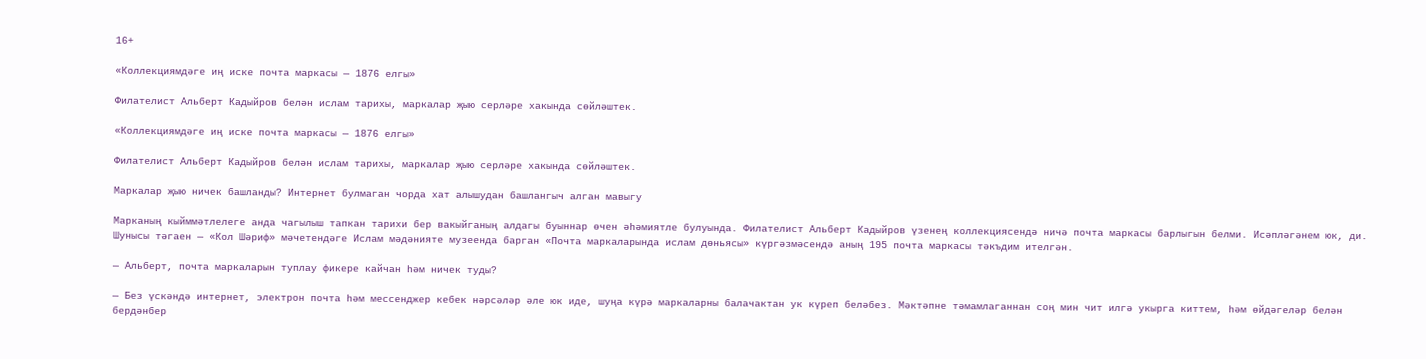16+

«Коллекциямдәге иң иске почта маркасы — 1876 елгы»

Филателист Альберт Кадыйров белән ислам тарихы, маркалар җыю серләре хакында сөйләштек.

«Коллекциямдәге иң иске почта маркасы — 1876 елгы»

Филателист Альберт Кадыйров белән ислам тарихы, маркалар җыю серләре хакында сөйләштек.

Маркалар җыю ничек башланды? Интернет булмаган чорда хат алышудан башлангыч алган мавыгу

Марканың кыйммәтлелеге анда чагылыш тапкан тарихи бер вакыйганың алдагы буыннар өчен әһәмиятле булуында. Филателист Альберт Кадыйров үзенең коллекциясендә ничә почта маркасы барлыгын белми. Исәпләгәнем юк, ди. Шунысы тәгаен — «Кол Шәриф» мәчетендәге Ислам мәдәнияте музеенда барган «Почта маркаларында ислам дөньясы» күргәзмәсендә аның 195 почта маркасы тәкъдим ителгән.

— Альберт, почта маркаларын туплау фикере кайчан һәм ничек туды?

— Без үскәндә интернет, электрон почта һәм мессенджер кебек нәрсәләр әле юк иде, шуңа күрә маркаларны балачактан ук күреп беләбез. Мәктәпне тәмамлаганнан соң мин чит илгә укырга киттем, һәм өйдәгеләр белән бердәнбер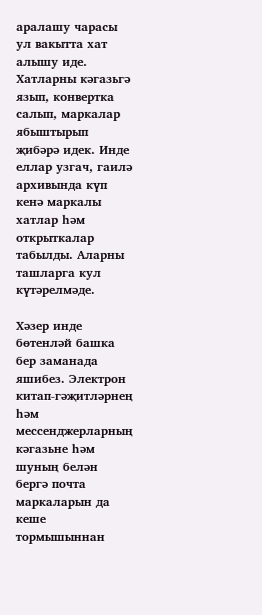аралашу чарасы ул вакытта хат алышу иде. Хатларны кәгазьгә язып, конвертка салып, маркалар ябыштырып җибәрә идек. Инде еллар узгач, гаилә архивында күп кенә маркалы хатлар һәм открыткалар табылды. Аларны ташларга кул күтәрелмәде.

Хәзер инде бөтенләй башка бер заманада яшибез. Электрон китап-гәҗитләрнең һәм мессенджерларның кәгазьне һәм шуның белән бергә почта маркаларын да кеше тормышыннан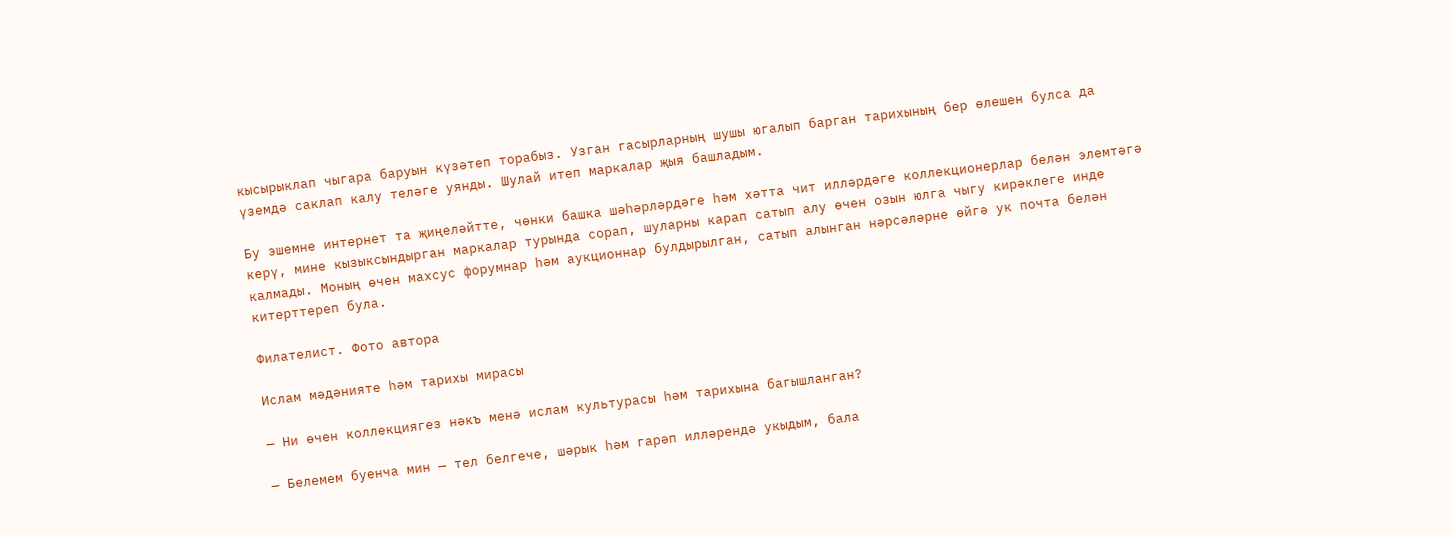кысырыклап чыгара баруын күзәтеп торабыз. Узган гасырларның шушы югалып барган тарихының бер өлешен булса да үземдә саклап калу теләге уянды. Шулай итеп маркалар җыя башладым.

Бу эшемне интернет та җиңеләйтте, чөнки башка шәһәрләрдәге һәм хәтта чит илләрдәге коллекционерлар белән элемтәгә керү, мине кызыксындырган маркалар турында сорап, шуларны карап сатып алу өчен озын юлга чыгу кирәклеге инде калмады. Моның өчен махсус форумнар һәм аукционнар булдырылган, сатып алынган нәрсәләрне өйгә ук почта белән китерттереп була.

Филателист. Фото автора

Ислам мәдәнияте һәм тарихы мирасы

— Ни өчен коллекциягез нәкъ менә ислам культурасы һәм тарихына багышланган?

— Белемем буенча мин — тел белгече, шәрык һәм гарәп илләрендә укыдым, бала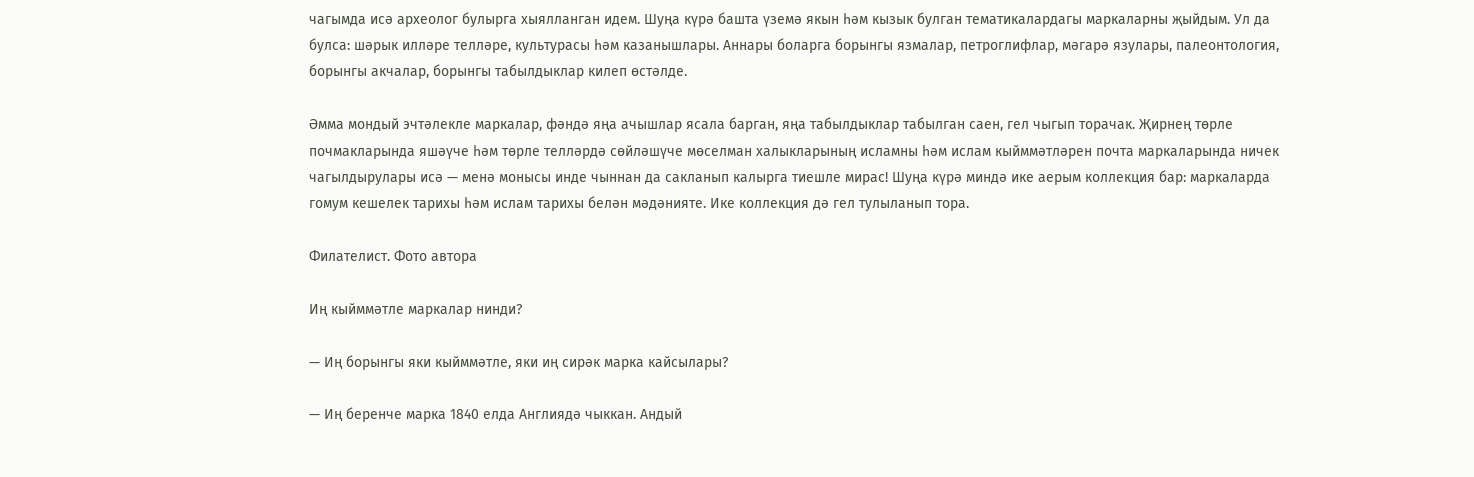чагымда исә археолог булырга хыялланган идем. Шуңа күрә башта үземә якын һәм кызык булган тематикалардагы маркаларны җыйдым. Ул да булса: шәрык илләре телләре, культурасы һәм казанышлары. Аннары боларга борынгы язмалар, петроглифлар, мәгарә язулары, палеонтология, борынгы акчалар, борынгы табылдыклар килеп өстәлде.

Әмма мондый эчтәлекле маркалар, фәндә яңа ачышлар ясала барган, яңа табылдыклар табылган саен, гел чыгып торачак. Җирнең төрле почмакларында яшәүче һәм төрле телләрдә сөйләшүче мөселман халыкларының исламны һәм ислам кыйммәтләрен почта маркаларында ничек чагылдырулары исә — менә монысы инде чыннан да сакланып калырга тиешле мирас! Шуңа күрә миндә ике аерым коллекция бар: маркаларда гомум кешелек тарихы һәм ислам тарихы белән мәдәнияте. Ике коллекция дә гел тулыланып тора.

Филателист. Фото автора

Иң кыйммәтле маркалар нинди?

— Иң борынгы яки кыйммәтле, яки иң сирәк марка кайсылары?

— Иң беренче марка 1840 елда Англиядә чыккан. Андый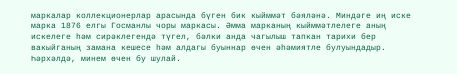маркалар коллекционерлар арасында бүген бик кыйммәт бәяләнә. Миндәге иң иске марка 1876 елгы Госманлы чоры маркасы. Әмма марканың кыйммәтлелеге аның искелеге һәм сирәклегендә түгел, бәлки анда чагылыш тапкан тарихи бер вакыйганың замана кешесе һәм алдагы буыннар өчен әһәмиятле булуындадыр. Һәрхәлдә, минем өчен бу шулай.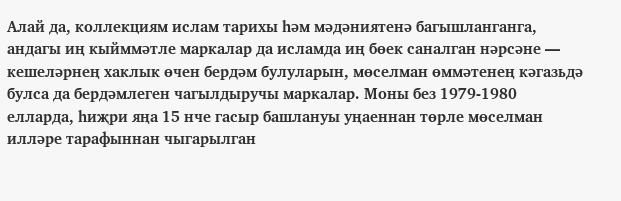Алай да, коллекциям ислам тарихы һәм мәдәниятенә багышланганга, андагы иң кыйммәтле маркалар да исламда иң бөек саналган нәрсәне — кешеләрнең хаклык өчен бердәм булуларын, мөселман өммәтенең кәгазьдә булса да бердәмлеген чагылдыручы маркалар. Моны без 1979-1980 елларда, һиҗри яңа 15 нче гасыр башлануы уңаеннан төрле мөселман илләре тарафыннан чыгарылган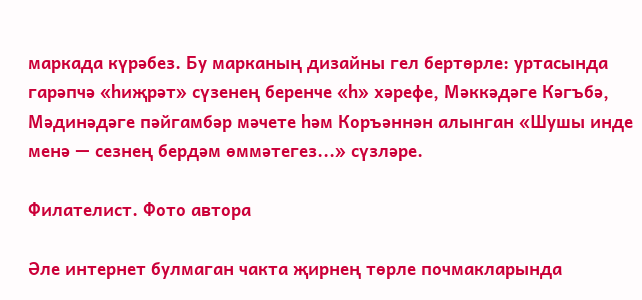маркада күрәбез. Бу марканың дизайны гел бертөрле: уртасында гарәпчә «һиҗрәт» сүзенең беренче «һ» хәрефе, Мәккәдәге Кәгъбә, Мәдинәдәге пәйгамбәр мәчете һәм Коръәннән алынган «Шушы инде менә — сезнең бердәм өммәтегез...» сүзләре.

Филателист. Фото автора

Әле интернет булмаган чакта җирнең төрле почмакларында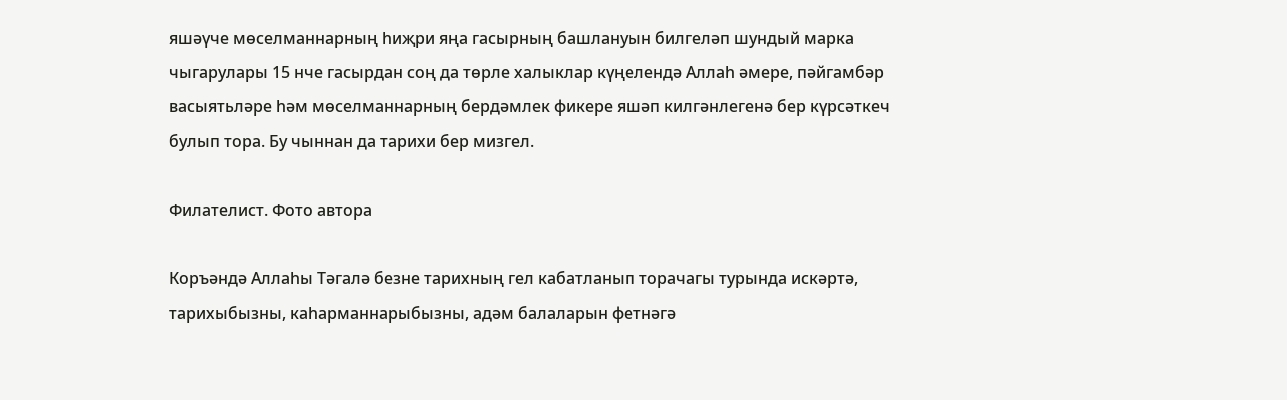яшәүче мөселманнарның һиҗри яңа гасырның башлануын билгеләп шундый марка чыгарулары 15 нче гасырдан соң да төрле халыклар күңелендә Аллаһ әмере, пәйгамбәр васыятьләре һәм мөселманнарның бердәмлек фикере яшәп килгәнлегенә бер күрсәткеч булып тора. Бу чыннан да тарихи бер мизгел.

Филателист. Фото автора

Коръәндә Аллаһы Тәгалә безне тарихның гел кабатланып торачагы турында искәртә, тарихыбызны, каһарманнарыбызны, адәм балаларын фетнәгә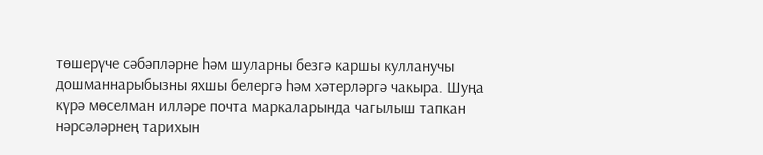төшерүче сәбәпләрне һәм шуларны безгә каршы кулланучы дошманнарыбызны яхшы белергә һәм хәтерләргә чакыра. Шуңа күрә мөселман илләре почта маркаларында чагылыш тапкан нәрсәләрнең тарихын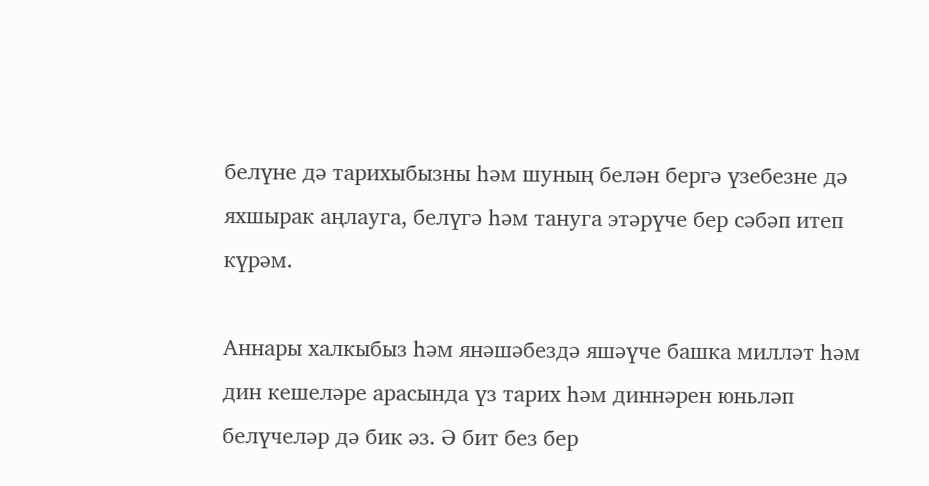белүне дә тарихыбызны һәм шуның белән бергә үзебезне дә яхшырак аңлауга, белүгә һәм тануга этәрүче бер сәбәп итеп күрәм.

Аннары халкыбыз һәм янәшәбездә яшәүче башка милләт һәм дин кешеләре арасында үз тарих һәм диннәрен юньләп белүчеләр дә бик әз. Ә бит без бер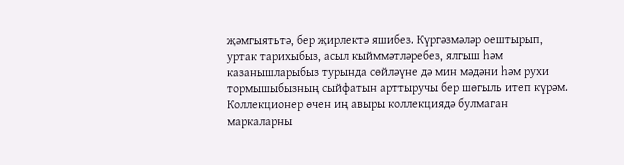җәмгыятьтә, бер җирлектә яшибез. Күргәзмәләр оештырып, уртак тарихыбыз, асыл кыйммәтләребез, ялгыш һәм казанышларыбыз турында сөйләүне дә мин мәдәни һәм рухи тормышыбызның сыйфатын арттыручы бер шөгыль итеп күрәм. Коллекционер өчен иң авыры коллекциядә булмаган маркаларны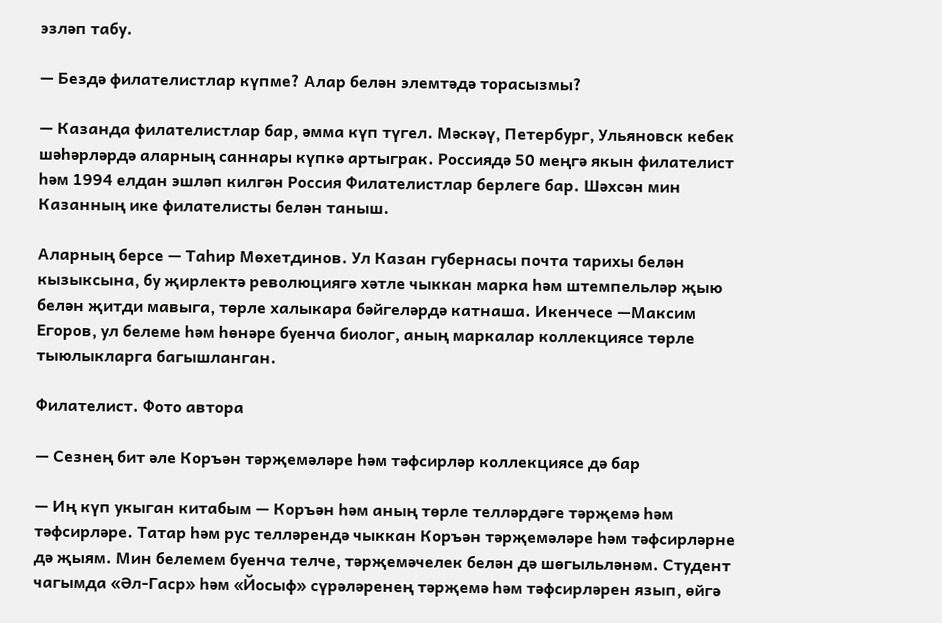эзләп табу.

— Бездә филателистлар күпме? Алар белән элемтәдә торасызмы?

— Казанда филателистлар бар, әмма күп түгел. Мәскәү, Петербург, Ульяновск кебек шәһәрләрдә аларның саннары күпкә артыграк. Россиядә 50 меңгә якын филателист һәм 1994 елдан эшләп килгән Россия Филателистлар берлеге бар. Шәхсән мин Казанның ике филателисты белән таныш.

Аларның берсе — Таһир Мөхетдинов. Ул Казан губернасы почта тарихы белән кызыксына, бу җирлектә революциягә хәтле чыккан марка һәм штемпельләр җыю белән җитди мавыга, төрле халыкара бәйгеләрдә катнаша. Икенчесе —Максим Егоров, ул белеме һәм һөнәре буенча биолог, аның маркалар коллекциясе төрле тыюлыкларга багышланган.

Филателист. Фото автора

— Сезнең бит әле Коръән тәрҗемәләре һәм тәфсирләр коллекциясе дә бар

— Иң күп укыган китабым — Коръән һәм аның төрле телләрдәге тәрҗемә һәм тәфсирләре. Татар һәм рус телләрендә чыккан Коръән тәрҗемәләре һәм тәфсирләрне дә җыям. Мин белемем буенча телче, тәрҗемәчелек белән дә шөгыльләнәм. Студент чагымда «Әл-Гаср» һәм «Йосыф» сүрәләренең тәрҗемә һәм тәфсирләрен язып, өйгә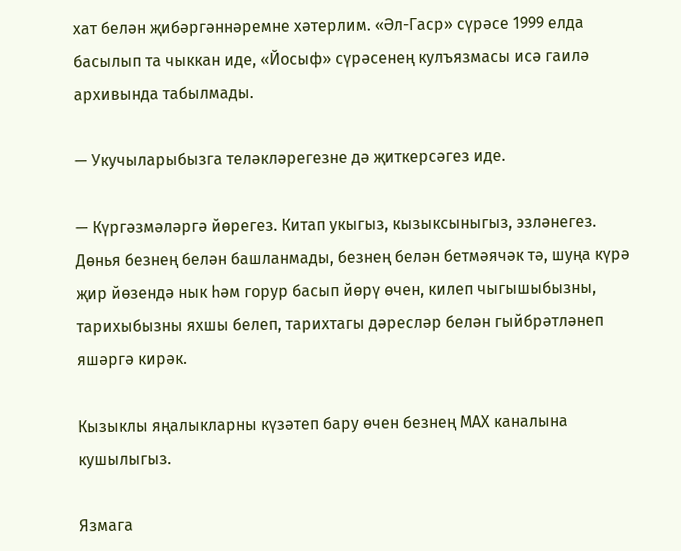хат белән җибәргәннәремне хәтерлим. «Әл-Гаср» сүрәсе 1999 елда басылып та чыккан иде, «Йосыф» сүрәсенең кулъязмасы исә гаилә архивында табылмады.

— Укучыларыбызга теләкләрегезне дә җиткерсәгез иде.

— Күргәзмәләргә йөрегез. Китап укыгыз, кызыксыныгыз, эзләнегез. Дөнья безнең белән башланмады, безнең белән бетмәячәк тә, шуңа күрә җир йөзендә нык һәм горур басып йөрү өчен, килеп чыгышыбызны, тарихыбызны яхшы белеп, тарихтагы дәресләр белән гыйбрәтләнеп яшәргә кирәк.

Кызыклы яңалыкларны күзәтеп бару өчен безнең МАХ каналына кушылыгыз.

Язмага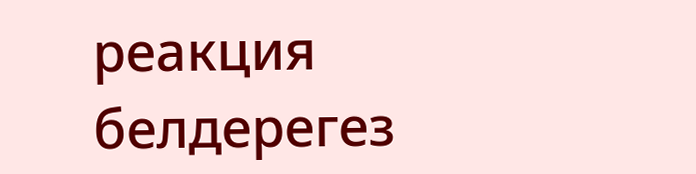реакция белдерегез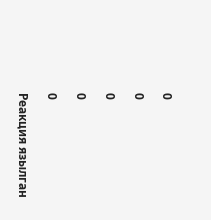0

0

0

0

0

Реакция язылган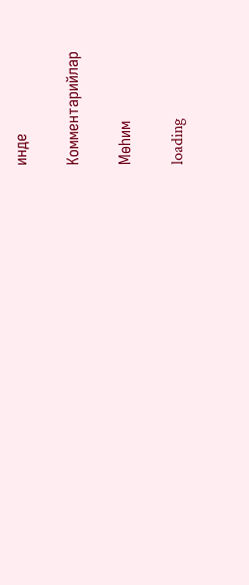инде

Комментарийлар

Мөһим

loading